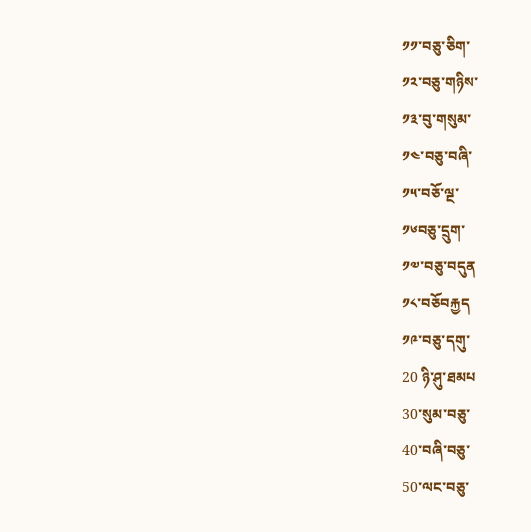༡༡་བཅུ་ཅིག་
༡༢་བཅུ་གཉིས་
༡༣་བུ་གསུམ་
༡༤་བཅུ་བཞི་
༡༥་བཅོ་ལྔ་
༡༦བཅུ་དྲུག་
༡༧་བཅུ་བདུན
༡༨་བཅོབརྐྱད
༡༩་བཅུ་དགུ་
20 ཉི་ཤུ་ཐམཔ
30་སུམ་བཅུ་
40་བཞི་བཅུ་
50་ལང་བཅུ་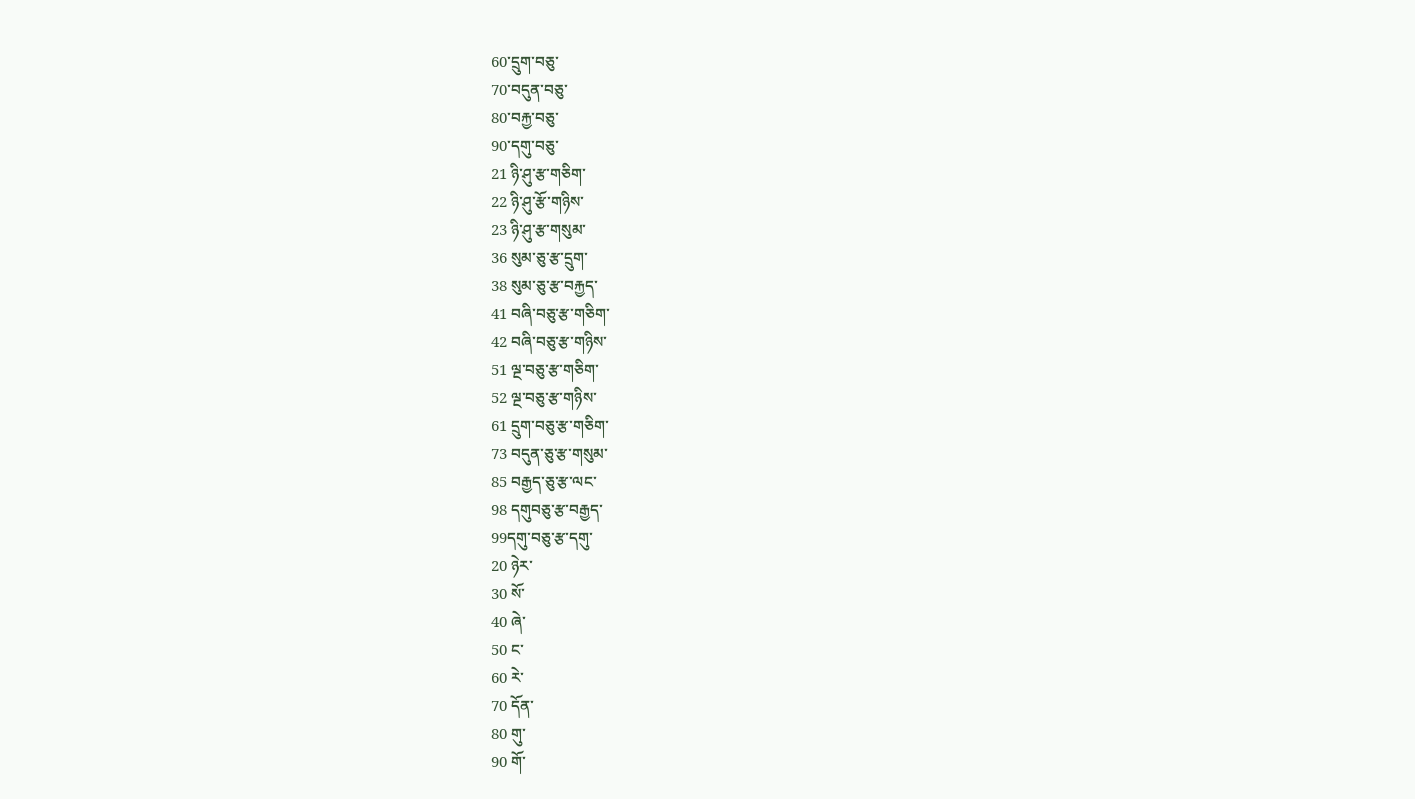60་དྲུག་བཅུ་
70་བདུན་བཅུ་
80་བརྐྱ་བཅུ་
90་དགུ་བཅུ་
21 ཉི་ཤུ་རྩ་གཅིག་
22 ཉི་ཤུ་རྩོ་གཉིས་
23 ཉི་ཤུ་རྩ་གསུམ་
36 སུམ་ཅུ་རྩ་དྲུག་
38 སུམ་ཅུ་རྩ་བརྐྱད་
41 བཞི་བཅུ་རྩ་གཅིག་
42 བཞི་བཅུ་རྩ་གཉིས་
51 ལྔ་བཅུ་རྩ་གཅིག་
52 ལྔ་བཅུ་རྩ་གཉིས་
61 དྲུག་བཅུ་རྩ་གཅིག་
73 བདུན་ཅུ་རྩ་གསུམ་
85 བརྒྱད་ཅུ་རྩ་ལང་
98 དགུབཅུ་རྩ་བརྒྱད་
99དགུ་བཅུ་རྩ་དགུ་
20 ཉེར་
30 སོ་
40 ཞེ་
50 ང་
60 རེ་
70 དོན་
80 གུ་
90 གོ་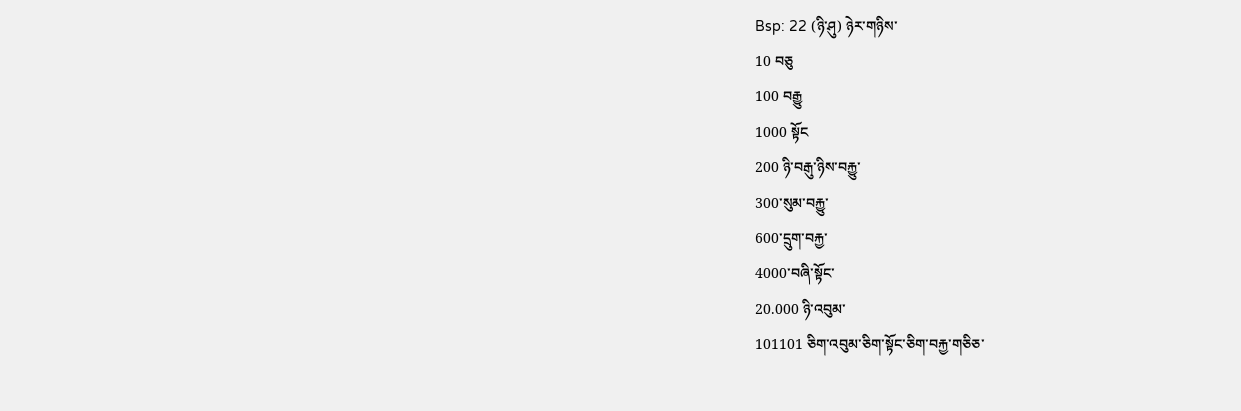Bsp: 22 (ཉི་ཤུ) ཉེར་གཉིས་
10 བཅུ
100 བརྒྱུ
1000 སྟོང
200 ཉི་བརྒུ་ཉིས་བརྐྱུ་
300་སུམ་བརྐྱུ་
600་དྲུག་བརྐྱ་
4000་བཞི་སྟོང་
20.000 ཉི་འབུམ་
101101 ཅིག་འབུམ་ཅིག་སྟོང་ཅིག་བརྐྱ་གཅིཅ་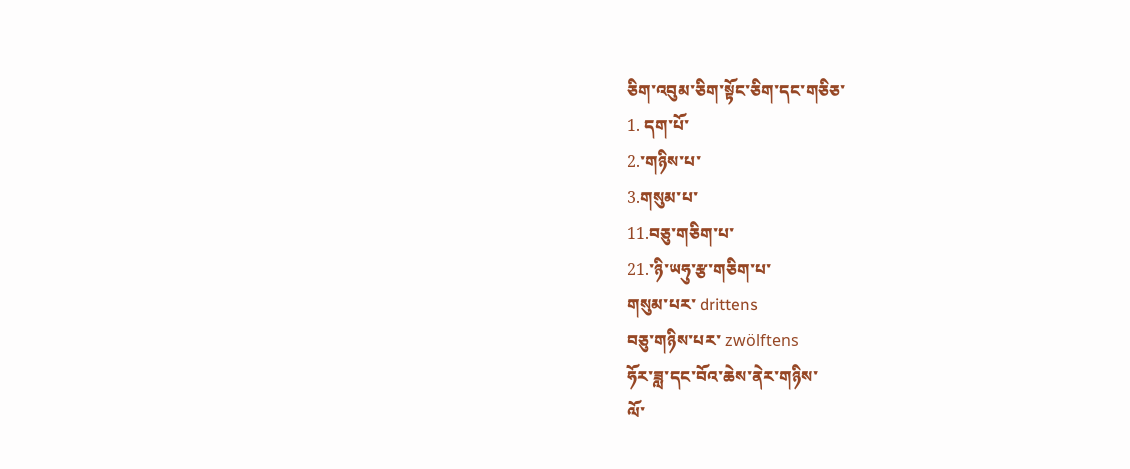ཅིག་འབུམ་ཅིག་སྟོང་ཅིག་དང་གཅིཅ་
1. དག་པོ་
2.་གཉིས་པ་
3.གསུམ་པ་
11.བཅུ་གཅིག་པ་
21.་ཉི་ཡཧུ་རྩ་གཅིག་པ་
གསུམ་པར་ drittens
བཅུ་གཉིས་པར་ zwölftens
ཧོར་ཟླ་དང་བོའ་ཆེས་ནེར་གཉིས་
ལོ་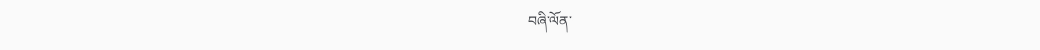བཞི་ལོན་